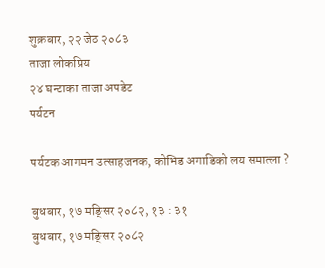शुक्रबार, २२ जेठ २०८३
ताजा लोकप्रिय
२४ घन्टाका ताजा अपडेट
पर्यटन

पर्यटक आगमन उत्साहजनक, कोभिड अगाडिको लय समात्ला ?

बुधबार, १७ मङ्सिर २०८२, १३ : ३१
बुधबार, १७ मङ्सिर २०८२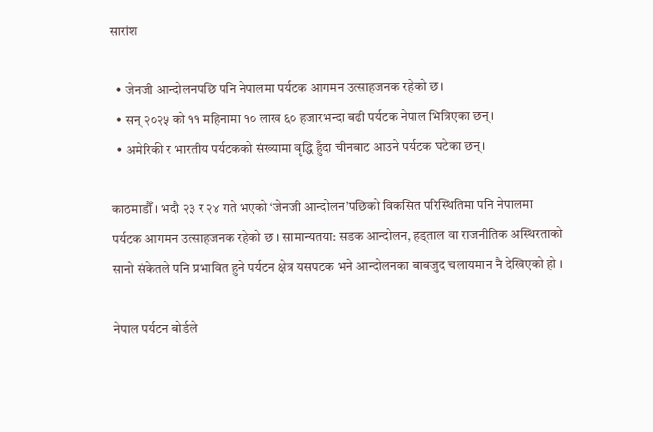सारांश

  • जेनजी आन्दोलनपछि पनि नेपालमा पर्यटक आगमन उत्साहजनक रहेको छ।
  • सन् २०२५ को ११ महिनामा १० लाख ६० हजारभन्दा बढी पर्यटक नेपाल भित्रिएका छन्।
  • अमेरिकी र भारतीय पर्यटकको संख्यामा वृद्धि हुँदा चीनबाट आउने पर्यटक घटेका छन्।

काठमाडौँ । भदौ २३ र २४ गते भएको ‘जेनजी आन्दोलन’पछिको विकसित परिस्थितिमा पनि नेपालमा पर्यटक आगमन उत्साहजनक रहेको छ । सामान्यतया: सडक आन्दोलन, हड्ताल वा राजनीतिक अस्थिरताको सानो संकेतले पनि प्रभावित हुने पर्यटन क्षेत्र यसपटक भने आन्दोलनका बाबजुद चलायमान नै देखिएको हो ।

नेपाल पर्यटन बोर्डले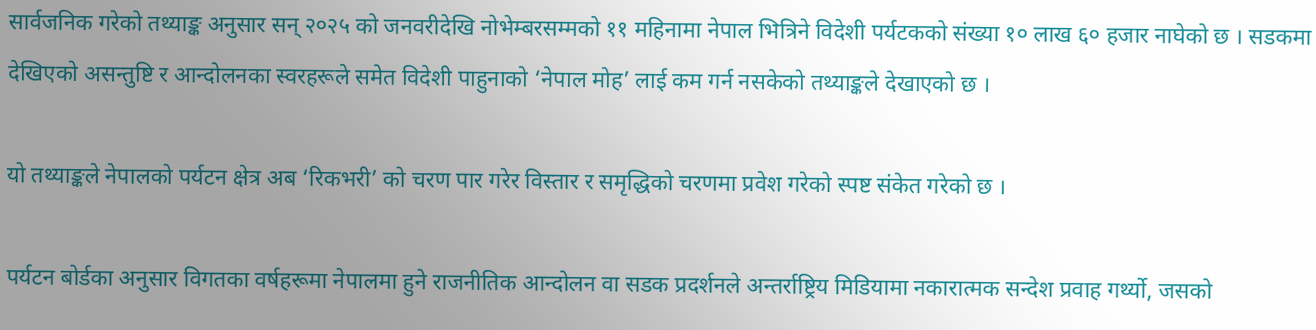सार्वजनिक गरेको तथ्याङ्क अनुसार सन् २०२५ को जनवरीदेखि नोभेम्बरसम्मको ११ महिनामा नेपाल भित्रिने विदेशी पर्यटकको संख्या १० लाख ६० हजार नाघेको छ । सडकमा देखिएको असन्तुष्टि र आन्दोलनका स्वरहरूले समेत विदेशी पाहुनाको ‘नेपाल मोह’ लाई कम गर्न नसकेको तथ्याङ्कले देखाएको छ ।

यो तथ्याङ्कले नेपालको पर्यटन क्षेत्र अब ‘रिकभरी’ को चरण पार गरेर विस्तार र समृद्धिको चरणमा प्रवेश गरेको स्पष्ट संकेत गरेको छ ।

पर्यटन बोर्डका अनुसार विगतका वर्षहरूमा नेपालमा हुने राजनीतिक आन्दोलन वा सडक प्रदर्शनले अन्तर्राष्ट्रिय मिडियामा नकारात्मक सन्देश प्रवाह गर्थ्यो, जसको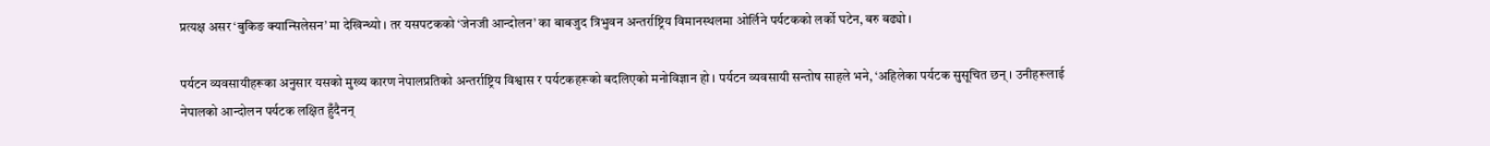प्रत्यक्ष असर ‘बुकिङ क्यान्सिलेसन’ मा देखिन्थ्यो । तर यसपटकको ‘जेनजी आन्दोलन’ का बाबजुद त्रिभुवन अन्तर्राष्ट्रिय विमानस्थलमा ओर्लिने पर्यटकको लर्को घटेन, बरु बढ्यो ।

पर्यटन व्यवसायीहरूका अनुसार यसको मुख्य कारण नेपालप्रतिको अन्तर्राष्ट्रिय विश्वास र पर्यटकहरूको बदलिएको मनोविज्ञान हो । पर्यटन व्यवसायी सन्तोष साहले भने, ‘अहिलेका पर्यटक सुसूचित छन् । उनीहरूलाई नेपालको आन्दोलन पर्यटक लक्षित हुँदैनन्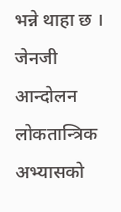भन्ने थाहा छ । जेनजी आन्दोलन लोकतान्त्रिक अभ्यासको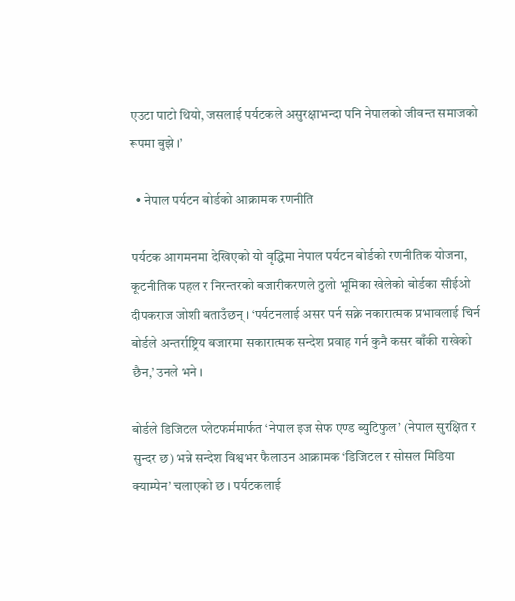एउटा पाटो थियो, जसलाई पर्यटकले असुरक्षाभन्दा पनि नेपालको जीवन्त समाजको रूपमा बुझे ।’

  • नेपाल पर्यटन बोर्डको आक्रामक रणनीति

पर्यटक आगमनमा देखिएको यो वृद्धिमा नेपाल पर्यटन बोर्डको रणनीतिक योजना, कूटनीतिक पहल र निरन्तरको बजारीकरणले ठुलो भूमिका खेलेको बोर्डका सीईओ दीपकराज जोशी बताउँछन् । ‘पर्यटनलाई असर पर्न सक्ने नकारात्मक प्रभावलाई चिर्न बोर्डले अन्तर्राष्ट्रिय बजारमा सकारात्मक सन्देश प्रवाह गर्न कुनै कसर बाँकी राखेको छैन,’ उनले भने ।

बोर्डले डिजिटल प्लेटफर्ममार्फत ‘नेपाल इज सेफ एण्ड ब्युटिफुल’ (नेपाल सुरक्षित र सुन्दर छ) भन्ने सन्देश विश्वभर फैलाउन आक्रामक ‘डिजिटल र सोसल मिडिया क्याम्पेन’ चलाएको छ । पर्यटकलाई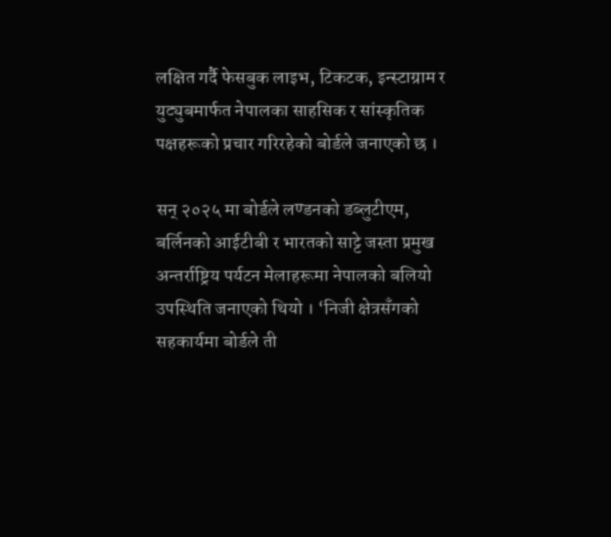लक्षित गर्दै फेसबुक लाइभ, टिकटक, इन्स्टाग्राम र युट्युबमार्फत नेपालका साहसिक र सांस्कृतिक पक्षहरूको प्रचार गरिरहेको बोर्डले जनाएको छ ।

सन् २०२५ मा बोर्डले लण्डनको डब्लुटीएम, बर्लिनको आईटीबी र भारतको साट्टे जस्ता प्रमुख अन्तर्राष्ट्रिय पर्यटन मेलाहरूमा नेपालको बलियो उपस्थिति जनाएको थियो । ‘निजी क्षेत्रसँगको सहकार्यमा बोर्डले ती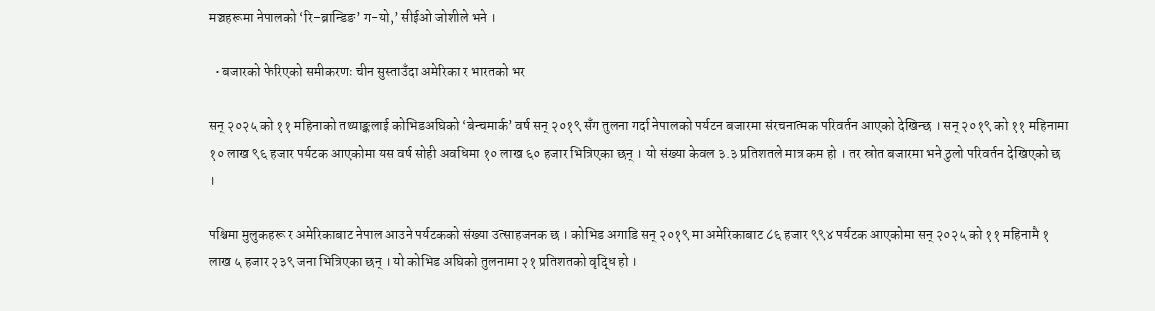मञ्चहरूमा नेपालको ‘रि–ब्रान्डिङ’ ग-यो,’ सीईओ जोशीले भने ।

  • बजारको फेरिएको समीकरणः चीन सुस्ताउँदा अमेरिका र भारतको भर

सन् २०२५ को ११ महिनाको तथ्याङ्कलाई कोभिडअघिको ‘बेन्चमार्क’ वर्ष सन् २०१९ सँग तुलना गर्दा नेपालको पर्यटन बजारमा संरचनात्मक परिवर्तन आएको देखिन्छ । सन् २०१९ को ११ महिनामा १० लाख ९६ हजार पर्यटक आएकोमा यस वर्ष सोही अवधिमा १० लाख ६० हजार भित्रिएका छन् । यो संख्या केवल ३.३ प्रतिशतले मात्र कम हो । तर स्रोत बजारमा भने ठुलो परिवर्तन देखिएको छ ।

पश्चिमा मुलुकहरू र अमेरिकाबाट नेपाल आउने पर्यटकको संख्या उत्साहजनक छ । कोभिड अगाडि सन् २०१९ मा अमेरिकाबाट ८६ हजार ९९४ पर्यटक आएकोमा सन् २०२५ को ११ महिनामै १ लाख ५ हजार २३९ जना भित्रिएका छन् । यो कोभिड अघिको तुलनामा २१ प्रतिशतको वृद्धि हो ।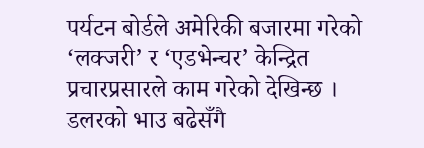पर्यटन बोर्डले अमेरिकी बजारमा गरेको ‘लक्जरी’ र ‘एडभेन्चर’ केन्द्रित प्रचारप्रसारले काम गरेको देखिन्छ । डलरको भाउ बढेसँगै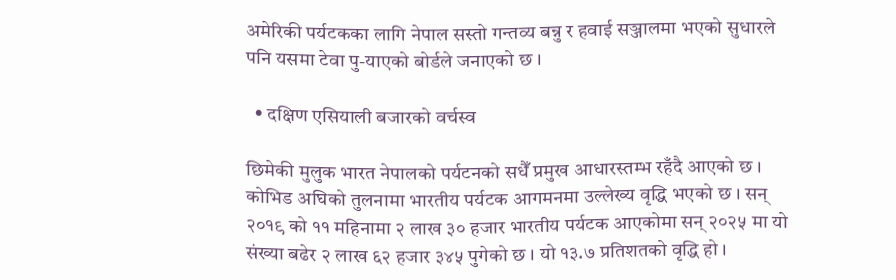अमेरिकी पर्यटकका लागि नेपाल सस्तो गन्तव्य बन्नु र हवाई सञ्जालमा भएको सुधारले पनि यसमा टेवा पु-याएको बोर्डले जनाएको छ ।

  • दक्षिण एसियाली बजारको वर्चस्व

छिमेकी मुलुक भारत नेपालको पर्यटनको सधैँ प्रमुख आधारस्तम्भ रहँदै आएको छ । कोभिड अघिको तुलनामा भारतीय पर्यटक आगमनमा उल्लेख्य वृद्धि भएको छ । सन् २०१९ को ११ महिनामा २ लाख ३० हजार भारतीय पर्यटक आएकोमा सन् २०२५ मा यो संख्या बढेर २ लाख ६२ हजार ३४५ पुगेको छ । यो १३.७ प्रतिशतको वृद्धि हो ।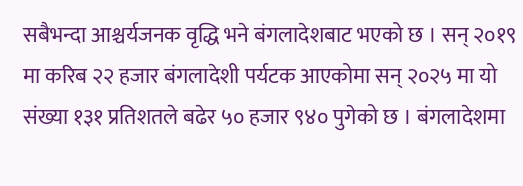सबैभन्दा आश्चर्यजनक वृद्धि भने बंगलादेशबाट भएको छ । सन् २०१९ मा करिब २२ हजार बंगलादेशी पर्यटक आएकोमा सन् २०२५ मा यो संख्या १३१ प्रतिशतले बढेर ५० हजार ९४० पुगेको छ । बंगलादेशमा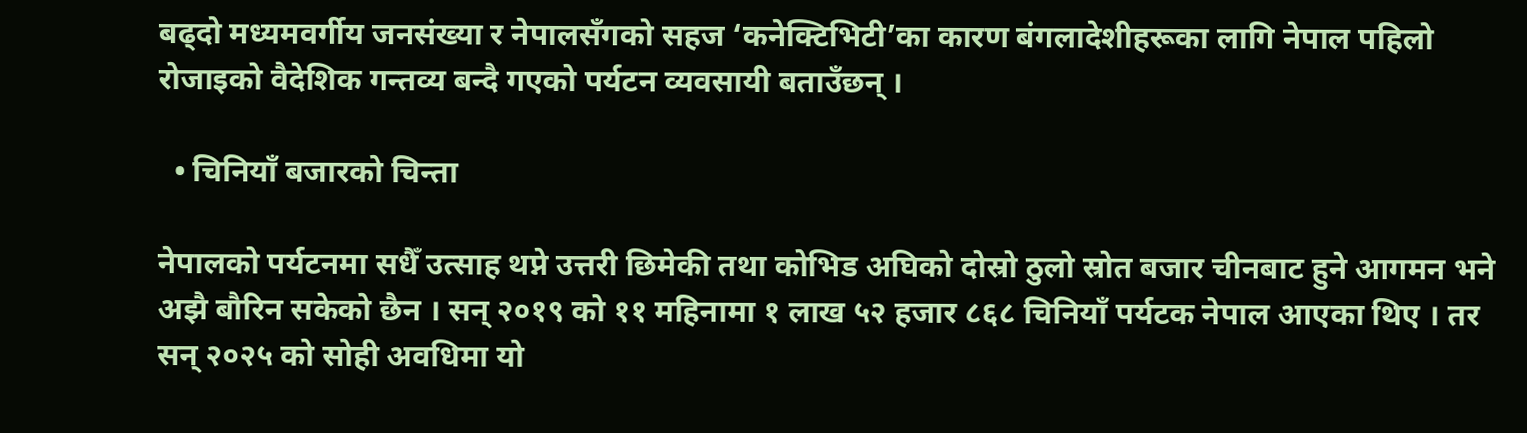बढ्दो मध्यमवर्गीय जनसंख्या र नेपालसँगको सहज ‘कनेक्टिभिटी’का कारण बंगलादेशीहरूका लागि नेपाल पहिलो रोजाइको वैदेशिक गन्तव्य बन्दै गएको पर्यटन व्यवसायी बताउँछन् ।

  • चिनियाँ बजारको चिन्ता

नेपालको पर्यटनमा सधैँ उत्साह थप्ने उत्तरी छिमेकी तथा कोभिड अघिको दोस्रो ठुलो स्रोत बजार चीनबाट हुने आगमन भने अझै बौरिन सकेको छैन । सन् २०१९ को ११ महिनामा १ लाख ५२ हजार ८६८ चिनियाँ पर्यटक नेपाल आएका थिए । तर सन् २०२५ को सोही अवधिमा यो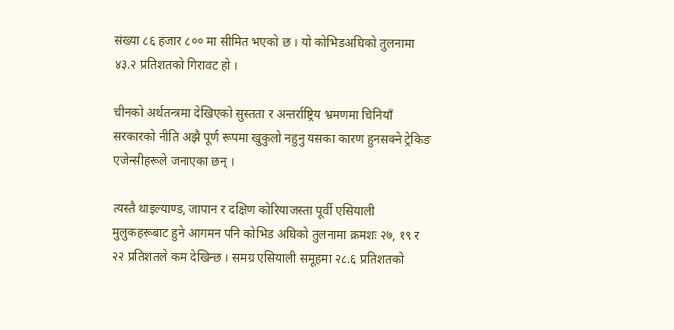संख्या ८६ हजार ८०० मा सीमित भएको छ । यो कोभिडअघिको तुलनामा ४३.२ प्रतिशतको गिरावट हो ।

चीनको अर्थतन्त्रमा देखिएको सुस्तता र अन्तर्राष्ट्रिय भ्रमणमा चिनियाँ सरकारको नीति अझै पूर्ण रूपमा खुकुलो नहुनु यसका कारण हुनसक्ने ट्रेकिङ एजेन्सीहरूले जनाएका छन् ।

त्यस्तै थाइल्याण्ड, जापान र दक्षिण कोरियाजस्ता पूर्वी एसियाली मुलुकहरूबाट हुने आगमन पनि कोभिड अघिको तुलनामा क्रमशः २७, १९ र २२ प्रतिशतले कम देखिन्छ । समग्र एसियाली समूहमा २८.६ प्रतिशतको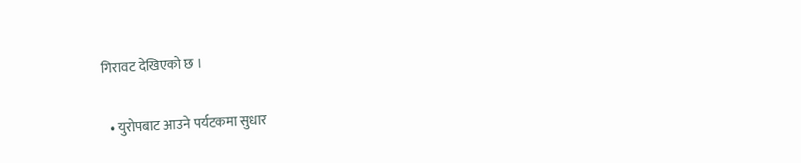गिरावट देखिएको छ ।

  • युरोपबाट आउने पर्यटकमा सुधार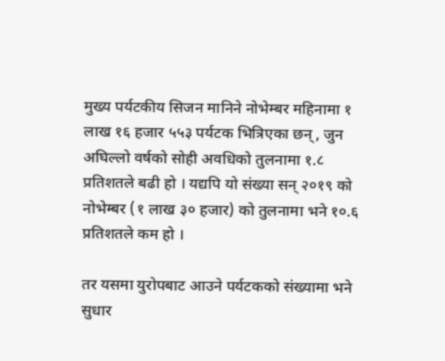मुख्य पर्यटकीय सिजन मानिने नोभेम्बर महिनामा १ लाख १६ हजार ५५३ पर्यटक भित्रिएका छन्, जुन अघिल्लो वर्षको सोही अवधिको तुलनामा १.८ प्रतिशतले बढी हो । यद्यपि यो संख्या सन् २०१९ को नोभेम्बर (१ लाख ३० हजार) को तुलनामा भने १०.६ प्रतिशतले कम हो ।

तर यसमा युरोपबाट आउने पर्यटकको संख्यामा भने सुधार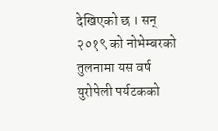देखिएको छ । सन् २०१९ को नोभेम्बरको तुलनामा यस वर्ष युरोपेली पर्यटकको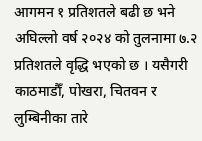आगमन १ प्रतिशतले बढी छ भने अघिल्लो वर्ष २०२४ को तुलनामा ७.२ प्रतिशतले वृद्धि भएको छ । यसैगरी काठमाडौँ, पोखरा, चितवन र लुम्बिनीका तारे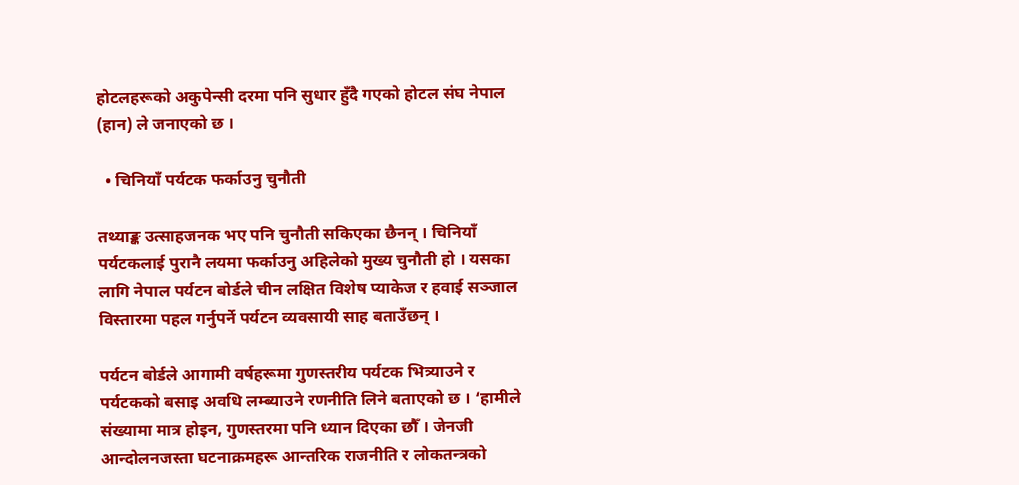होटलहरूको अकुपेन्सी दरमा पनि सुधार हुँदै गएको होटल संघ नेपाल (हान) ले जनाएको छ ।

  • चिनियाँ पर्यटक फर्काउनु चुनौती

तथ्याङ्क उत्साहजनक भए पनि चुनौती सकिएका छैनन् । चिनियाँ पर्यटकलाई पुरानै लयमा फर्काउनु अहिलेको मुख्य चुनौती हो । यसका लागि नेपाल पर्यटन बोर्डले चीन लक्षित विशेष प्याकेज र हवाई सञ्जाल विस्तारमा पहल गर्नुपर्ने पर्यटन व्यवसायी साह बताउँछन् ।

पर्यटन बोर्डले आगामी वर्षहरूमा गुणस्तरीय पर्यटक भित्र्याउने र पर्यटकको बसाइ अवधि लम्ब्याउने रणनीति लिने बताएको छ । ‘हामीले संख्यामा मात्र होइन, गुणस्तरमा पनि ध्यान दिएका छौँ । जेनजी आन्दोलनजस्ता घटनाक्रमहरू आन्तरिक राजनीति र लोकतन्त्रको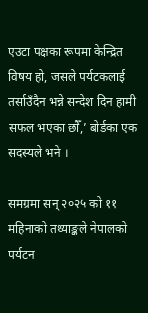एउटा पक्षका रूपमा केन्द्रित विषय हो, जसले पर्यटकलाई तर्साउँदैन भन्ने सन्देश दिन हामी सफल भएका छौँ,’ बोर्डका एक सदस्यले भने ।

समग्रमा सन् २०२५ को ११ महिनाको तथ्याङ्कले नेपालको पर्यटन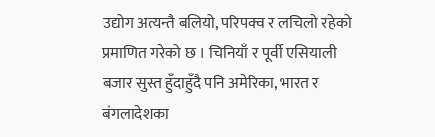उद्योग अत्यन्तै बलियो, परिपक्व र लचिलो रहेको प्रमाणित गरेको छ । चिनियाँ र पूर्वी एसियाली बजार सुस्त हुँदाहुँदै पनि अमेरिका, भारत र बंगलादेशका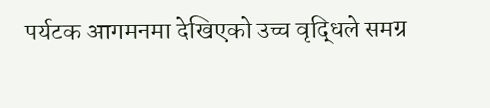पर्यटक आगमनमा देखिएको उच्च वृद्धिले समग्र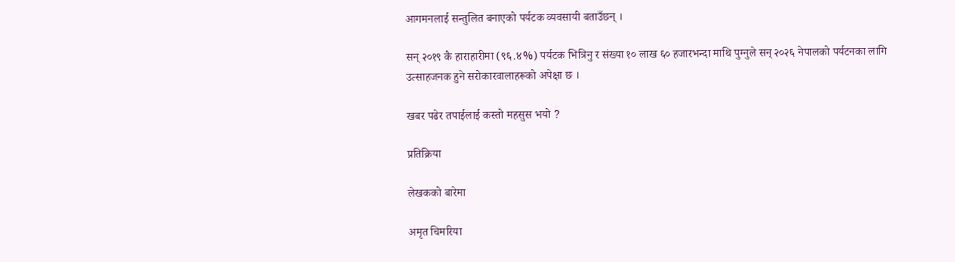आगमनलाई सन्तुलित बनाएको पर्यटक व्यवसायी बताउँछन् ।

सन् २०१९ कै हाराहारीमा (९६.४%) पर्यटक भित्रिनु र संख्या १० लाख ६० हजारभन्दा माथि पुग्नुले सन् २०२६ नेपालको पर्यटनका लागि उत्साहजनक हुने सरोकारवालाहरूको अपेक्षा छ ।

खबर पढेर तपाईलाई कस्तो महसुस भयो ?

प्रतिक्रिया

लेखकको बारेमा

अमृत चिमरिया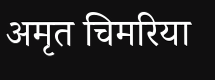अमृत चिमरिया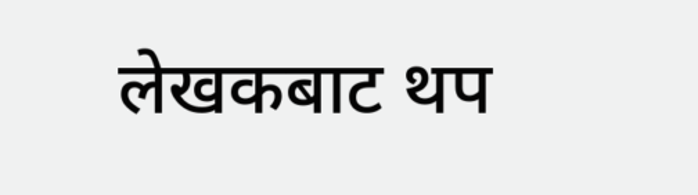लेखकबाट थप